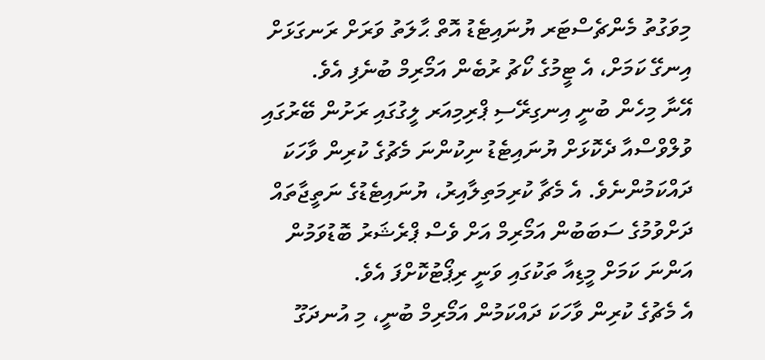މިވަގުތު މެންޗެސްޓަރ ޔުނައިޓެޑު އޮތް ޙާލަތު ވަރަށް ރަނގަޅަށް އިނގޭ ކަމަށް، އެ ޓީމުގެ ކޯޗު ރުބެން އަމޯރިމް ބުނެފި އެވެ.
އޭނާ މިހެން ބުނީ އިނގިރޭސި ޕްރިމިއަރ ލީގުގައި ރަށުން ބޭރުގައި ވުލްވްސްއާ ދެކޮޅަށް ޔުނައިޓެޑު ނިކުންނަ މެޗުގެ ކުރިން ވާހަކަ ދައްކަމުންނެވެ. އެ މެޗާ ކުރިމަތިލާއިރު، ޔުނައިޓެޑުގެ ނަތީޖާތައް ދަށްވުމުގެ ސަބަބުން އަމޯރިމް އަށް ވެސް ޕްރެޝަރު ބޮޑުވަމުން އަންނަ ކަމަށް މީޑިއާ ތަކުގައި ވަނީ ރިޕޯޓުކޮށްފަ އެވެ.
އެ މެޗުގެ ކުރިން ވާހަކަ ދައްކަމުން އަމޯރިމް ބުނީ، މި އުނދަގޫ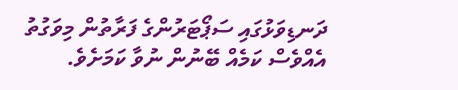ދަނޑިވަޅުގައި ސަޕޯޓަރުންގެ ފަރާތުން މިވަގުތު އެއްވެސް ކަމެއް ބޭނުން ނުވާ ކަމަށެވެ.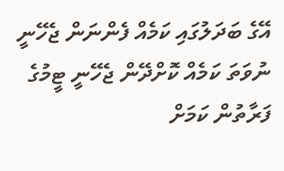އޭގެ ބަދަލުގައި ކަމެއް ފެންނަން ޖެހޭނީ ނުވަތަ ކަމެއް ކޮށްދޭން ޖެހޭނީ ޓީމުގެ ފަރާތުން ކަމަށް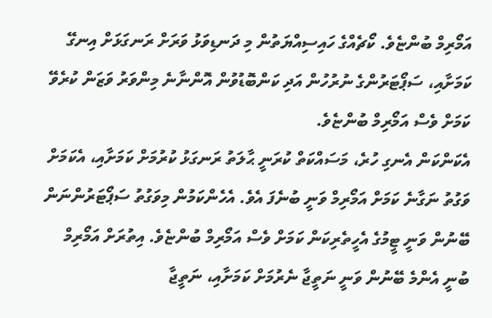އަމޯރިމް ބުންޏެވެ. ކޯޗެއްގެ ހައިސިއްޔަތުން މި ދަނޑިވަޅު ވަރަށް ރަނގަޅަށް އިނގޭ ކަމަށާއި، ސަޕޯޓަރުންގެ ނުރުހުން އަދި ކަންބޮޑުވުން އޮންނާނެ މިންވަރު ވަޒަން ކުރެވޭ ކަމަށް ވެސް އަމޯރިމް ބުންޏެވެ.
އެކަންކަން އެނގި ހުރެ، މަސައްކަތް ކުރަނީ ޙާލަތު ރަނގަޅު ކުރުމަށް ކަމަށާއި، އެކަމަށް ވަގުތު ނަގާނެ ކަމަށް އަމޯރިމް ވަނީ ބުނެފަ އެވެ. އެހެންކަމުން މިވަގުތު ސަޕޯޓަރުންނަން ބޭނުން ވަނީ ޓީމުގެ އެހީތެރިކަން ކަމަށް ވެސް އަމޯރިމް ބުންޏެވެ. އިތުރަށް އަމޯރިމް ބުނީ އެންމެ ބޭނުން ވަނީ ނަތީޖާ ނެރުމަށް ކަމަށާއި، ނަތީޖާ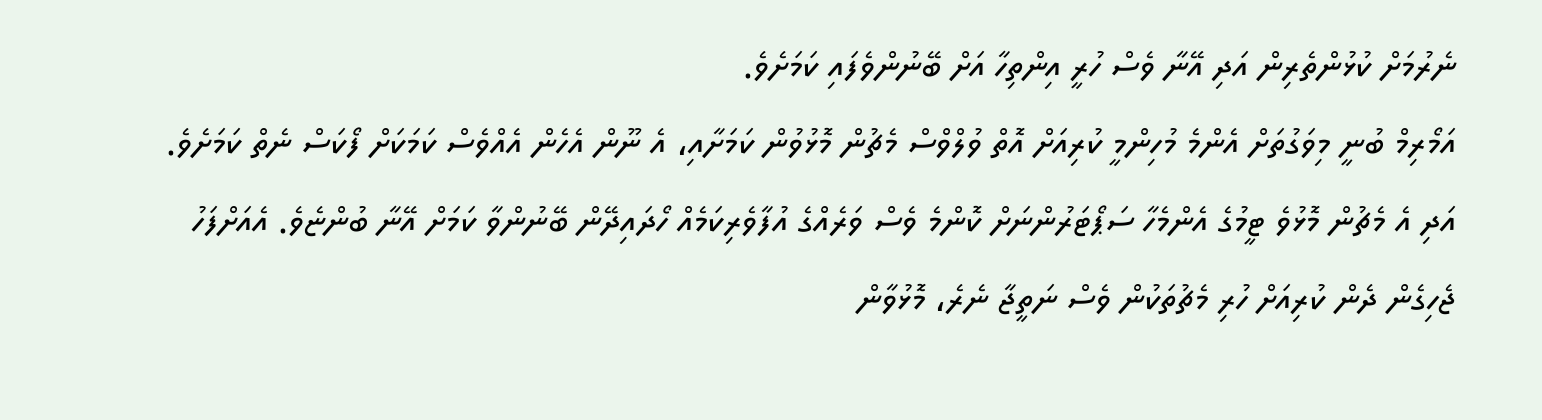ނެރުމަށް ކުޅުންތެރިން އަދި އޭނާ ވެސް ހުރީ އިންތިހާ އަށް ބޭނުންވެފައި ކަމަށެވެ.
އަމޯރިމް ބުނީ މިވަގުތަށް އެންމެ މުހިންމީ ކުރިއަށް އޮތް ވުލްވްސް މެޗުން މޮޅުވުން ކަމަށާއި، އެ ނޫން އެހެން އެއްވެސް ކަމަކަށް ފޯކަސް ނެތް ކަމަށެވެ. އަދި އެ މެޗުން މޮޅުވެ ޓީމުގެ އެންމެހާ ސަޕޯޓަރުންނަށް ކޮންމެ ވެސް ވަރެއްގެ އުފާވެރިކަމެއް ހޯދައިދޭން ބޭނުންވާ ކަމަށް އޭނާ ބުންޏެވެ. އެއަށްފަހު ޖެހިގެން ދެން ކުރިއަށް ހުރި މެޗުތަކުން ވެސް ނަތީޖާ ނެރެ، މޮޅުވާން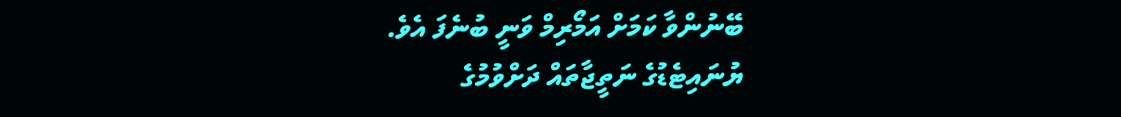ބޭނުންވާ ކަމަށް އަމޯރިމް ވަނީ ބުނެފަ އެވެ.
ޔުނައިޓެޑުގެ ނަތީޖާތައް ދަށްވުމުގެ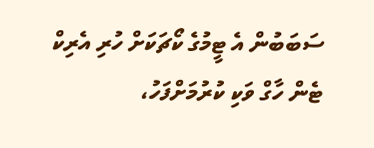ސަބަބުން އެ ޓީމުގެ ކޯޗަކަށް ހުރި އެރިކް ޓެން ހާގް ވަކި ކުރުމަށްފަހު،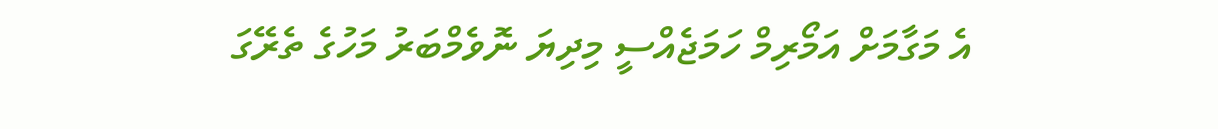އެ މަގާމަށް އަމޯރިމް ހަމަޖެއްސީ މިދިޔަ ނޮވެމްބަރު މަހުގެ ތެރޭގަ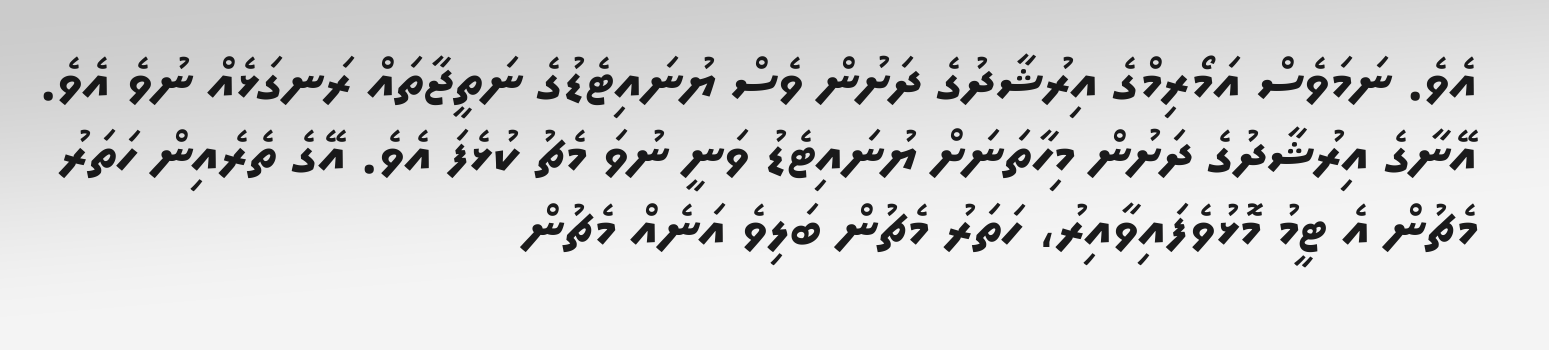އެވެ. ނަމަވެސް އަމޯރިމްގެ އިރުޝާދުގެ ދަށުން ވެސް ޔުނައިޓެޑުގެ ނަތީޖާތައް ރަނގަޅެއް ނުވެ އެވެ. އޭނާގެ އިރުޝާދުގެ ދަށުން މިހާތަނަށް ޔުނައިޓެޑު ވަނީ ނުވަ މެޗު ކުޅެފަ އެވެ. އޭގެ ތެރެއިން ހަތަރު މެޗުން އެ ޓީމު މޮޅުވެފައިވާއިރު، ހަތަރު މެޗުން ބަލިވެ އަނެއް މެޗުން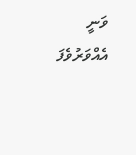ވަނީ އެއްވަރުވެފަ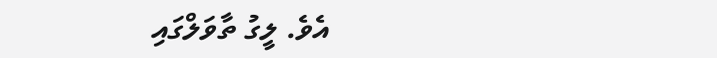އެވެ. ލީގު ތާވަލްގައި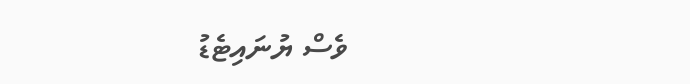ވެސް ޔުނައިޓެޑު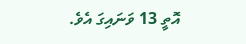އޮތީ 13 ވަނައިގަ އެވެ.